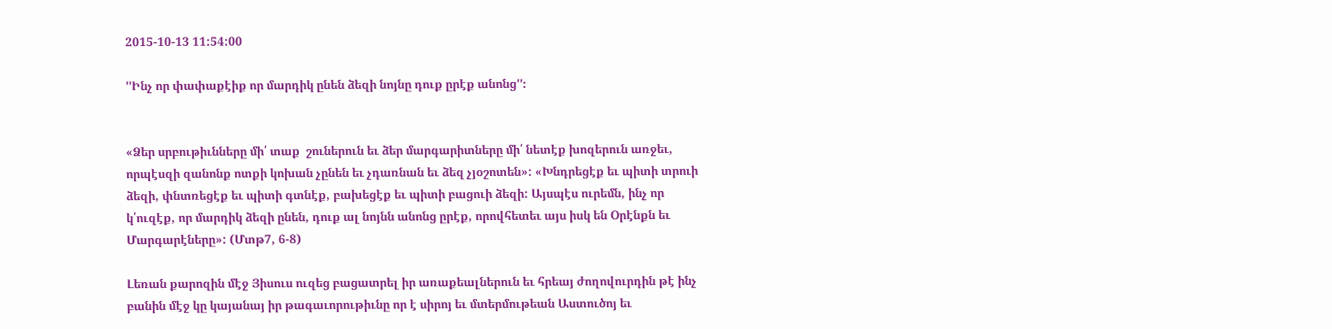2015-10-13 11:54:00

''Ինչ որ փափաքէիք որ մարդիկ ընեն ձեզի նոյնը դուք ըրէք անոնց''։


«Ձեր սրբութիւնները մի՛ տաք  շուներուն եւ ձեր մարգարիտները մի՛ նետէք խոզերուն առջեւ, որպէսզի զանոնք ոտքի կոխան չընեն եւ չդառնան եւ ձեզ չյօշոտեն»: «Խնդրեցէք եւ պիտի տրուի ձեզի, փնտռեցէք եւ պիտի գտնէք, բախեցէք եւ պիտի բացուի ձեզի: Այսպէս ուրեմն, ինչ որ կ՛ուզէք, որ մարդիկ ձեզի ընեն, դուք ալ նոյնն անոնց ըրէք, որովհետեւ այս իսկ են Օրէնքն եւ Մարգարէները»: (Մտթ7, 6-8)

Լեռան քարոզին մէջ Յիսուս ուզեց բացատրել իր առաքեալներուն եւ հրեայ ժողովուրդին թէ ինչ բանին մէջ կը կայանայ իր թագաւորութիւնը որ է սիրոյ եւ մտերմութեան Աստուծոյ եւ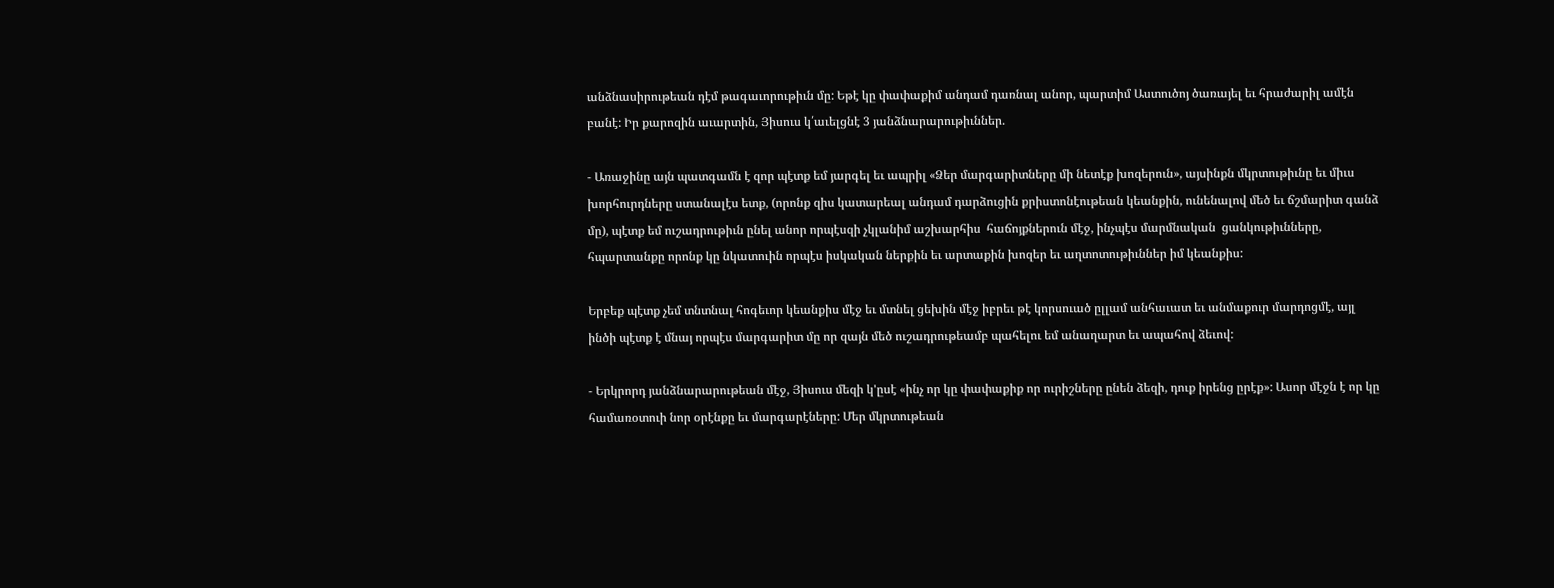անձնասիրութեան դէմ թագաւորութիւն մը: Եթէ կը փափաքիմ անդամ դառնալ անոր, պարտիմ Աստուծոյ ծառայել եւ հրաժարիլ ամէն բանէ: Իր քարոզին աւարտին, Յիսուս կ՛աւելցնէ 3 յանձնարարութիւններ.

- Առաջինը այն պատգամն է զոր պէտք եմ յարգել եւ ապրիլ «Ձեր մարգարիտները մի նետէք խոզերուն», այսինքն մկրտութիւնը եւ միւս խորհուրդները ստանալէս ետք, (որոնք զիս կատարեալ անդամ դարձուցին քրիստոնէութեան կեանքին, ունենալով մեծ եւ ճշմարիտ գանձ մը), պէտք եմ ուշադրութիւն ընել անոր որպէսզի չկլանիմ աշխարհիս  հաճոյքներուն մէջ, ինչպէս մարմնական  ցանկութիւնները, հպարտանքը որոնք կը նկատուին որպէս իսկական ներքին եւ արտաքին խոզեր եւ աղտոտութիւններ իմ կեանքիս:

Երբեք պէտք չեմ տնտնալ հոգեւոր կեանքիս մէջ եւ մտնել ցեխին մէջ իբրեւ թէ կորսուած ըլլամ անհաւատ եւ անմաքուր մարդոցմէ, այլ ինծի պէտք է մնայ որպէս մարգարիտ մը որ զայն մեծ ուշադրութեամբ պահելու եմ անաղարտ եւ ապահով ձեւով:

- Երկրորդ յանձնարարութեան մէջ, Յիսուս մեզի կ'ըսէ «ինչ որ կը փափաքիք որ ուրիշները ընեն ձեզի, դուք իրենց ըրէք»: Ասոր մէջն է որ կը համառօտուի նոր օրէնքը եւ մարգարէները: Մեր մկրտութեան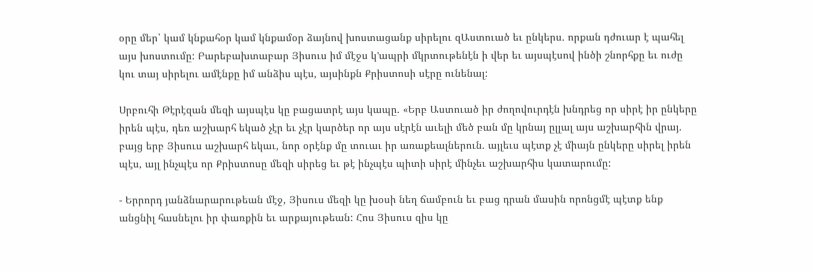օրը մեր՝ կամ կնքահօր կամ կնքամօր ձայնով խոստացանք սիրելու զԱստուած եւ ընկերս. որքան դժուար է պահել այս խոստումը: Բարեբախտաբար Յիսուս իմ մէջս կ'ապրի մկրտութենէն ի վեր եւ այսպէսով ինծի շնորհքը եւ ուժը կու տայ սիրելու ամէնքը իմ անձիս պէս, այսինքն Քրիստոսի սէրը ունենալ:

Սրբուհի Թէրէզան մեզի այսպէս կը բացատրէ այս կապը. «Երբ Աստուած իր ժողովուրդէն խնդրեց որ սիրէ իր ընկերը իրեն պէս, դեռ աշխարհ եկած չէր եւ չէր կարծեր որ այս սէրէն աւելի մեծ բան մը կրնայ ըլլալ այս աշխարհին վրայ. բայց երբ Յիսուս աշխարհ եկաւ, նոր օրէնք մը տուաւ իր առաքեալներուն. այլեւս պէտք չէ միայն ընկերը սիրել իրեն պէս, այլ ինչպէս որ Քրիստոսը մեզի սիրեց եւ թէ ինչպէս պիտի սիրէ մինչեւ աշխարհիս կատարումը:

- Երրորդ յանձնարարութեան մէջ, Յիսուս մեզի կը խօսի նեղ ճամբուն եւ բաց դրան մասին որոնցմէ պէտք ենք անցնիլ հասնելու իր փառքին եւ արքայութեան: Հոս Յիսուս զիս կը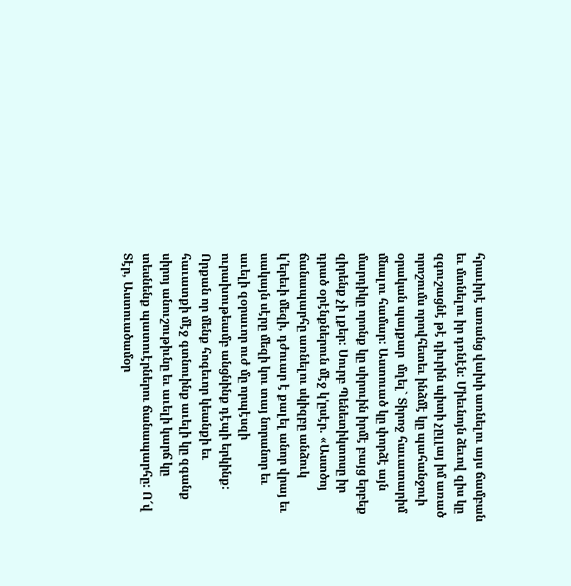հրաւիրէ առանց վախի առնելու այս ճամբան եւ մտնելու իր դռնէն: Միեւնոյն ձեւով զիս կը զգուշացնէ թէ դիւրին պիտի չըլլայ իմ առած որոշումս որովհետեւ ինձմէ կը պահանջուի օրական պայքար  մղել` Տիրոջ հաւատարիմ մնալու համար: Աստուած կը փորձէ այն մարդիկը որոնք կը սիրուին իրմէ բայց երբեք զիրենք չի լքեր: Սուրբ Պենետիկտոսը իր դրած օրէնքներուն մէջ կ'ըսէր. «Աստծոյ ճանապարհը առնելու սկիզբը անձուկ կ՛երեւի մեզի, դժուար է քալել անոր վրայ եւ սակայն սէրը մեզի կու տայ նորանոր եւ աւելի զօրաւոր ուժ մը որպէսզի ուրախութեամբ անցնինք դէպի երկինք: Որքան որ մենք հոգեւոր կեանքի եւ հաւատքի մէջ գտնուինք աւելի կը զգանք սիրոյ անուշութիւնը եւ աւելի կարճ կը տեսնենք պատուէրներու ճանապարհը: Ո՜վ Տէր, Աստուածամօր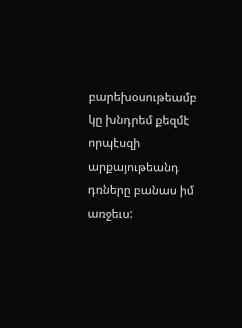բարեխօսութեամբ կը խնդրեմ քեզմէ որպէսզի արքայութեանդ դռները բանաս իմ առջեւս: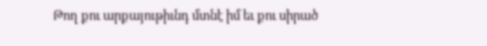Թող քու արքայութիւնդ մտնէ իմ եւ քու սիրած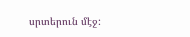սրտերուն մէջ: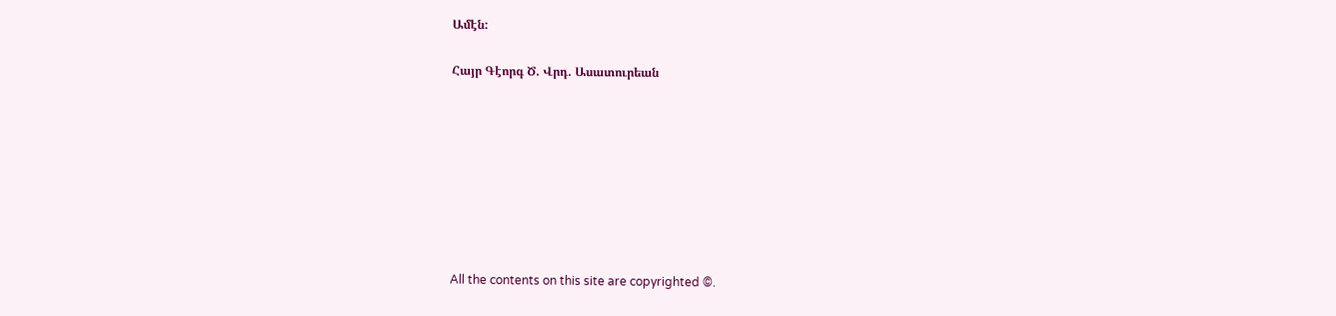Ամէն:

Հայր Գէորգ Ծ. Վրդ. Ասատուրեան








All the contents on this site are copyrighted ©.